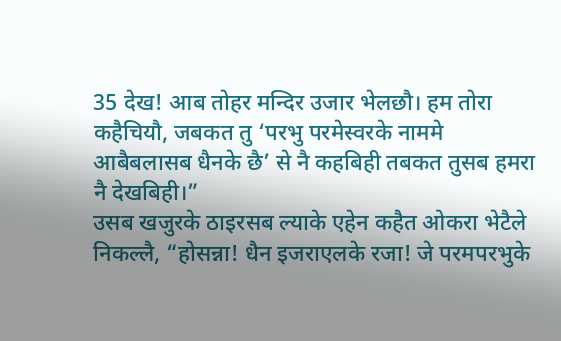35 देख! आब तोहर मन्दिर उजार भेलछौ। हम तोरा कहैचियौ, जबकत तु ‘परभु परमेस्वरके नाममे आबैबलासब धैनके छै’ से नै कहबिही तबकत तुसब हमरा नै देखबिही।”
उसब खजुरके ठाइरसब ल्याके एहेन कहैत ओकरा भेटैले निकल्लै, “होसन्ना! धैन इजराएलके रजा! जे परमपरभुके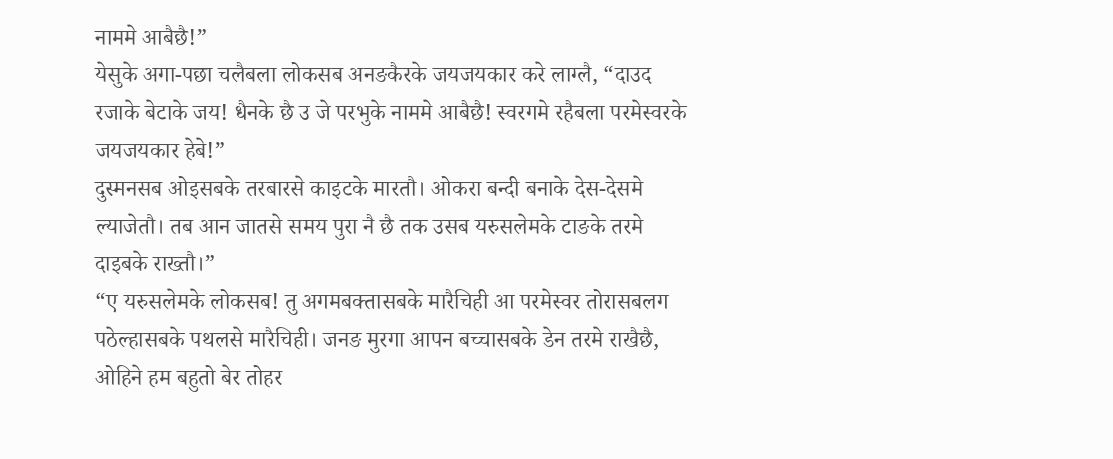नाममे आबैछै!”
येसुके अगा-पछा चलैबला लोकसब अनङकैरके जयजयकार करे लाग्लै, “दाउद रजाके बेटाके जय! धैनके छै उ जे परभुके नाममे आबैछै! स्वरगमे रहैबला परमेस्वरके जयजयकार हेबे!”
दुस्मनसब ओइसबके तरबारसे काइटके मारतौ। ओकरा बन्दी बनाके देस-देसमे ल्याजेतौ। तब आन जातसे समय पुरा नै छै तक उसब यरुसलेमके टाङके तरमे दाइबके राख्तौ।”
“ए यरुसलेमके लोकसब! तु अगमबक्तासबके मारैचिही आ परमेस्वर तोरासबलग पठेल्हासबके पथलसे मारैचिही। जनङ मुरगा आपन बच्चासबके डेन तरमे राखैछै, ओहिने हम बहुतो बेर तोहर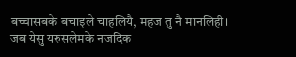बच्चासबके बचाइले चाहलियै, महज तु नै मानलिही।
जब येसु यरुसलेमके नजदिक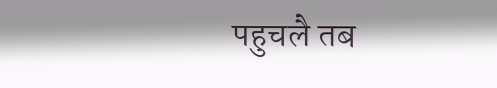पहुचलै तब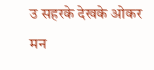उ सहरके देखके ओकर मन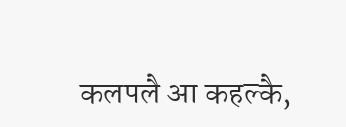कलपलै आ कहल्कै,